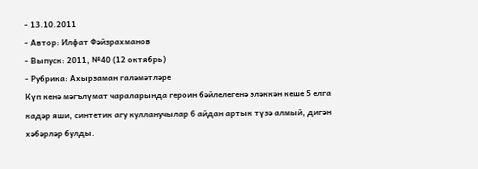- 13.10.2011
- Автор: Илфат Фәйзрахманов
- Выпуск: 2011, №40 (12 октябрь)
- Рубрика: Ахырзаман галәмәтләре
Күп кенә мәгълүмат чараларында героин бәйлелегенә эләккән кеше 5 елга кадәр яши, синтетик агу кулланучылар 6 айдан артык түзә алмый, дигән хәбәрләр булды.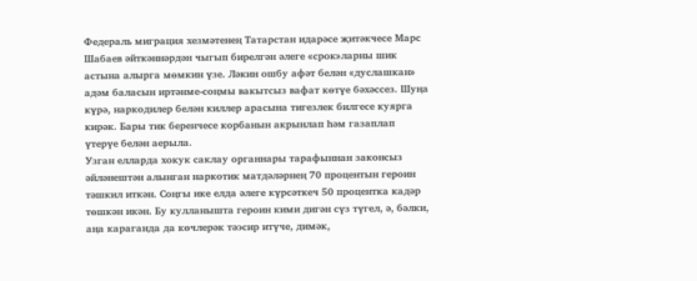Федераль миграция хезмәтенең Татарстан идарәсе җитәкчесе Марс Шабаев әйткәннәрдән чыгып бирелгән әлеге «срок»ларны шик астына алырга мөмкин үзе. Ләкин ошбу афәт белән «дуслашкан» адәм баласын иртәнме-соңмы вакытсыз вафат көтүе бәхәссез. Шуңа күрә, наркодилер белән киллер арасына тигезлек билгесе куярга кирәк. Бары тик беренчесе корбанын акрынлап һәм газаплап үтерүе белән аерыла.
Узган елларда хокук саклау органнары тарафыннан законсыз әйләнештән алынган наркотик матдәләрнең 70 процентын героин тәшкил иткән. Соңгы ике елда әлеге күрсәткеч 50 процентка кадәр төшкән икән. Бу кулланышта героин кими дигән сүз түгел, ә, бәлки, аңа караганда да көчлерәк тәэсир итүче, димәк,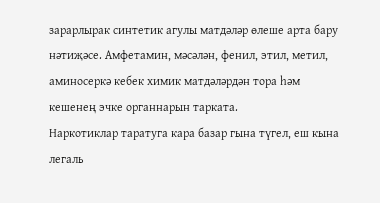зарарлырак синтетик агулы матдәләр өлеше арта бару нәтиҗәсе. Амфетамин, мәсәлән, фенил, этил, метил, аминосеркә кебек химик матдәләрдән тора һәм кешенең эчке органнарын тарката.
Наркотиклар таратуга кара базар гына түгел, еш кына легаль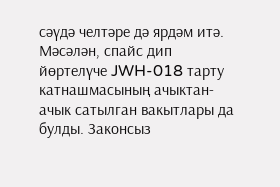сәүдә челтәре дә ярдәм итә. Мәсәлән, спайс дип йөртелүче JWH-018 тарту катнашмасының ачыктан-ачык сатылган вакытлары да булды. Законсыз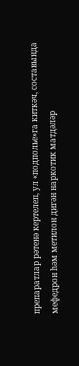препаратлар рәтенә кертелеп, ул «подполье»га киткәч, составында мефедрон һәм метилон дигән наркотик матдәләр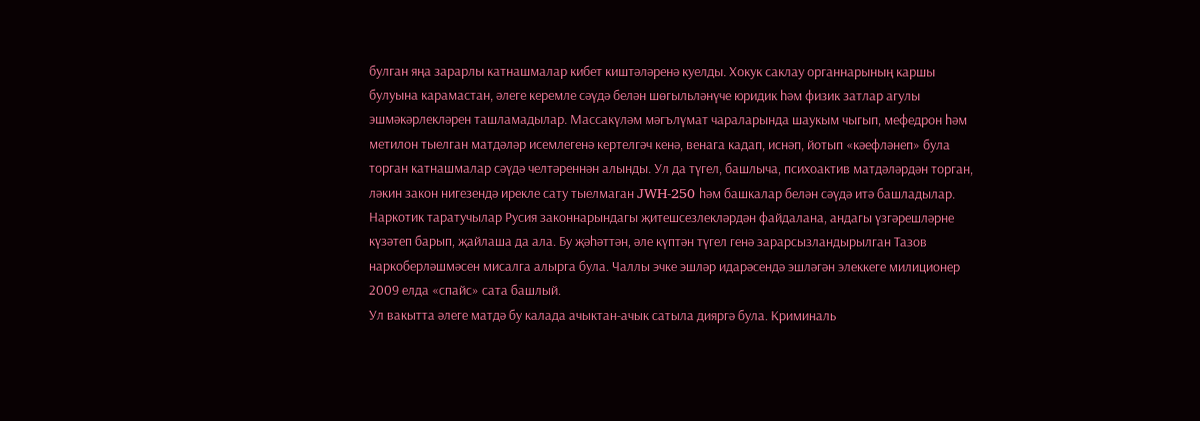булган яңа зарарлы катнашмалар кибет киштәләренә куелды. Хокук саклау органнарының каршы булуына карамастан, әлеге керемле сәүдә белән шөгыльләнүче юридик һәм физик затлар агулы эшмәкәрлекләрен ташламадылар. Массакүләм мәгълүмат чараларында шаукым чыгып, мефедрон һәм метилон тыелган матдәләр исемлегенә кертелгәч кенә, венага кадап, иснәп, йотып «кәефләнеп» була торган катнашмалар сәүдә челтәреннән алынды. Ул да түгел, башлыча, психоактив матдәләрдән торган, ләкин закон нигезендә ирекле сату тыелмаган JWH-250 һәм башкалар белән сәүдә итә башладылар.
Наркотик таратучылар Русия законнарындагы җитешсезлекләрдән файдалана, андагы үзгәрешләрне күзәтеп барып, җайлаша да ала. Бу җәһәттән, әле күптән түгел генә зарарсызландырылган Тазов наркоберләшмәсен мисалга алырга була. Чаллы эчке эшләр идарәсендә эшләгән элеккеге милиционер 2009 елда «спайс» сата башлый.
Ул вакытта әлеге матдә бу калада ачыктан-ачык сатыла дияргә була. Криминаль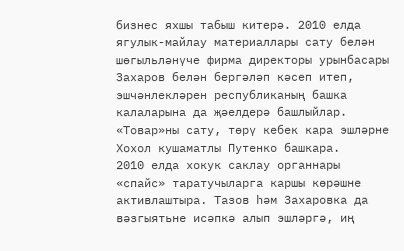бизнес яхшы табыш китерә. 2010 елда ягулык-майлау материаллары сату белән шөгыльләнүче фирма директоры урынбасары Захаров белән бергәләп кәсеп итеп, эшчәнлекләрен республиканың башка калаларына да җәелдерә башлыйлар. «Товар»ны сату, төрү кебек кара эшләрне Хохол кушаматлы Путенко башкара.
2010 елда хокук саклау органнары «спайс» таратучыларга каршы көрәшне активлаштыра. Тазов һәм Захаровка да вәзгыятьне исәпкә алып эшләргә, иң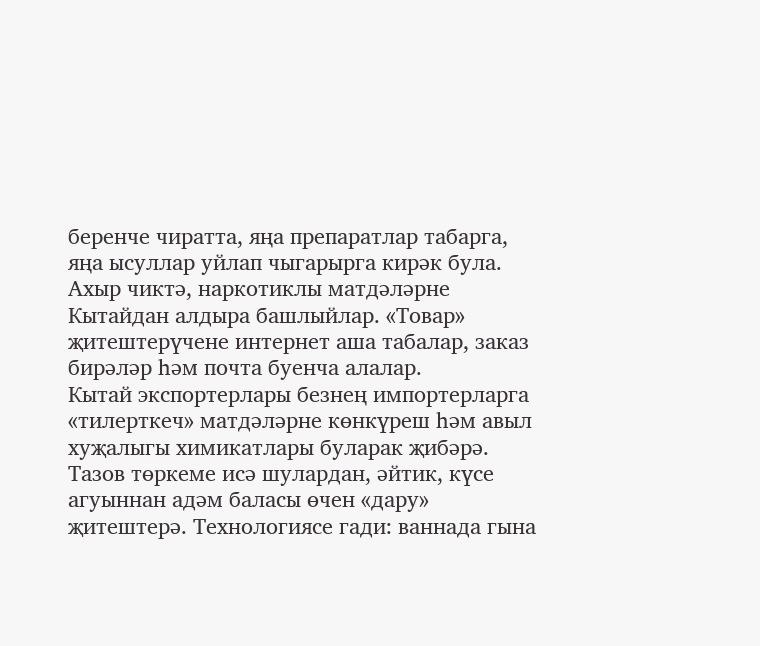беренче чиратта, яңа препаратлар табарга, яңа ысуллар уйлап чыгарырга кирәк була. Ахыр чиктә, наркотиклы матдәләрне Кытайдан алдыра башлыйлар. «Товар» җитештерүчене интернет аша табалар, заказ бирәләр һәм почта буенча алалар.
Кытай экспортерлары безнең импортерларга «тилерткеч» матдәләрне көнкүреш һәм авыл хуҗалыгы химикатлары буларак җибәрә. Тазов төркеме исә шулардан, әйтик, күсе агуыннан адәм баласы өчен «дару» җитештерә. Технологиясе гади: ваннада гына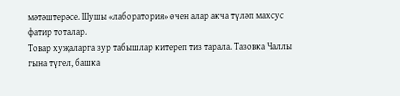мәтәштерәсе. Шушы «лаборатория» өчен алар акча түләп махсус фатир тоталар.
Товар хуҗаларга зур табышлар китереп тиз тарала. Тазовка Чаллы гына түгел, башка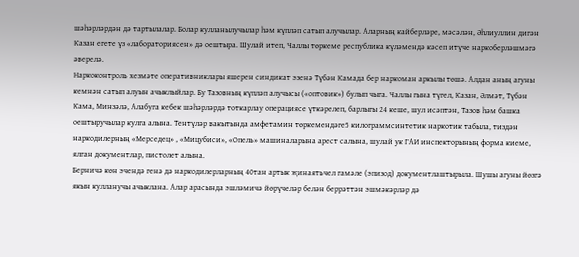шәһәрләрдән дә тартылалар. Болар кулланылучылар һәм күпләп сатып алучылар. Аларның кайберләре, мәсәлән, Әһлиуллин дигән Казан егете үз «лабораториясен» дә оештыра. Шулай итеп, Чаллы төркеме республика күләмендә кәсеп итүче наркоберләшмәгә әверелә.
Наркоконтроль хезмәте оперативниклары яшерен синдикат эзенә Түбән Камада бер наркоман аркылы төшә. Алдан аның агуны кемнән сатып алуын ачыклыйлар. Бу Тазовның күпләп алучысы («оптовик») булып чыга. Чаллы гына түгел, Казан, Әлмәт, Түбән Кама, Минзәлә, Алабуга кебек шәһәрләрдә тоткарлау операциясе үткәрелеп, барлыгы 24 кеше, шул исәптән, Тазов һәм башка оештыручылар кулга алына. Тентүләр вакытында амфетамин төркемендәге5 килограммсинтетик наркотик табыла, тиздән наркодилерның «Мерседец» , «Мицубиси», «Опель» машиналарына арест салына, шулай ук ГАИ инспекторының форма киеме, ялган документлар, пистолет алына.
Берничә көн эчендә генә дә наркодилерларның 40тан артык җинаятьчел гамәле (эпизод) документлаштырыла. Шушы агуны йөзгә якын кулланучы ачыклана. Алар арасында эшләмичә йөрүчеләр белән беррәттән эшмәкәрләр дә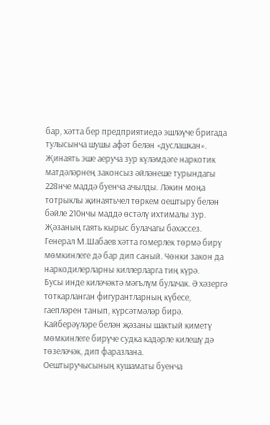бар, хәтта бер предприятиедә эшләүче бригада тулысынча шушы афәт белән «дуслашкан». Җинаять эше аеруча зур күләмдәге наркотик матдәләрнең законсыз әйләнеше турындагы 228нче маддә буенча ачылды. Ләкин моңа тотрыклы җинаятьчел төркем оештыру белән бәйле 210нчы маддә өстәлү ихтималы зур. Җәзаның гаять кырыс булачагы бәхәссез. Генерал М.Шабаев хәтта гомерлек төрмә бирү мөмкинлеге дә бар дип саный. Чөнки закон да наркодилерларны киллерларга тиң күрә.
Бусы инде киләчәктә мәгълүм булачак. Ә хәзергә тоткарланган фигурантларның күбесе, гаепләрен танып, күрсәтмәләр бирә. Кайберәүләре белән җәзаны шактый киметү мөмкинлеге бирүче судка кадәрле килешү дә төзеләчәк, дип фаразлана.
Оештыручысының кушаматы буенча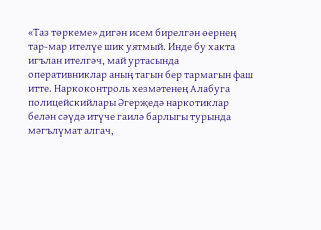«Таз төркеме» дигән исем бирелгән өернең тар-мар ителүе шик уятмый. Инде бу хакта игълан ителгәч, май уртасында оперативниклар аның тагын бер тармагын фаш итте. Наркоконтроль хезмәтенең Алабуга полицейскийлары Әгерҗедә наркотиклар белән сәүдә итүче гаилә барлыгы турында мәгълүмат алгач,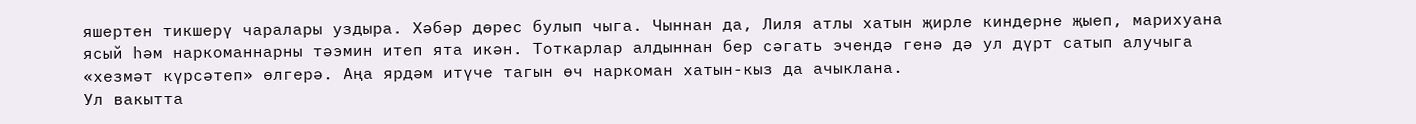яшертен тикшерү чаралары уздыра. Хәбәр дөрес булып чыга. Чыннан да, Лиля атлы хатын җирле киндерне җыеп, марихуана ясый һәм наркоманнарны тәэмин итеп ята икән. Тоткарлар алдыннан бер сәгать эчендә генә дә ул дүрт сатып алучыга «хезмәт күрсәтеп» өлгерә. Аңа ярдәм итүче тагын өч наркоман хатын-кыз да ачыклана.
Ул вакытта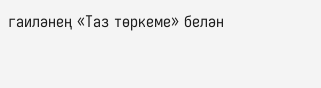гаиләнең «Таз төркеме» белән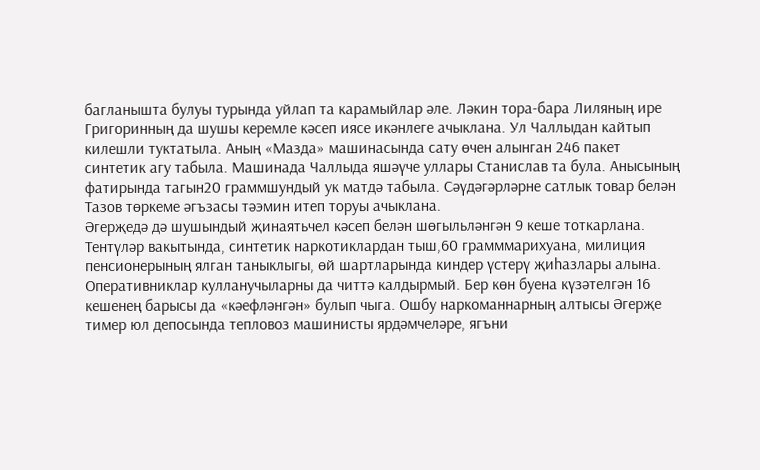багланышта булуы турында уйлап та карамыйлар әле. Ләкин тора-бара Лиляның ире Григоринның да шушы керемле кәсеп иясе икәнлеге ачыклана. Ул Чаллыдан кайтып килешли туктатыла. Аның «Мазда» машинасында сату өчен алынган 246 пакет синтетик агу табыла. Машинада Чаллыда яшәүче уллары Станислав та була. Анысының фатирында тагын20 граммшундый ук матдә табыла. Сәүдәгәрләрне сатлык товар белән Тазов төркеме әгъзасы тәэмин итеп торуы ачыклана.
Әгерҗедә дә шушындый җинаятьчел кәсеп белән шөгыльләнгән 9 кеше тоткарлана. Тентүләр вакытында, синтетик наркотиклардан тыш,60 грамммарихуана, милиция пенсионерының ялган таныклыгы, өй шартларында киндер үстерү җиһазлары алына. Оперативниклар кулланучыларны да читтә калдырмый. Бер көн буена күзәтелгән 16 кешенең барысы да «кәефләнгән» булып чыга. Ошбу наркоманнарның алтысы Әгерҗе тимер юл депосында тепловоз машинисты ярдәмчеләре, ягъни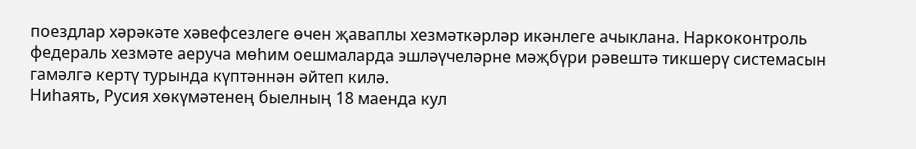поездлар хәрәкәте хәвефсезлеге өчен җаваплы хезмәткәрләр икәнлеге ачыклана. Наркоконтроль федераль хезмәте аеруча мөһим оешмаларда эшләүчеләрне мәҗбүри рәвештә тикшерү системасын гамәлгә кертү турында күптәннән әйтеп килә.
Ниһаять, Русия хөкүмәтенең быелның 18 маенда кул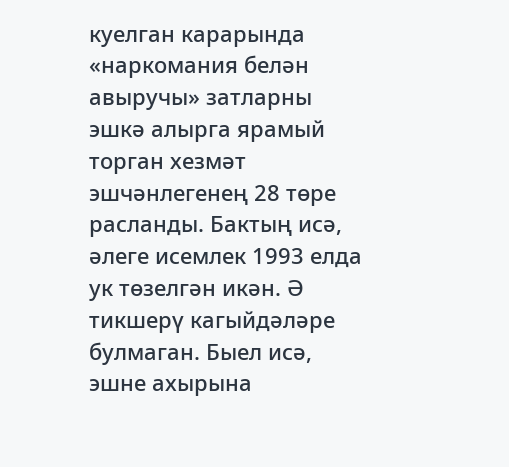куелган карарында «наркомания белән авыручы» затларны эшкә алырга ярамый торган хезмәт эшчәнлегенең 28 төре расланды. Бактың исә, әлеге исемлек 1993 елда ук төзелгән икән. Ә тикшерү кагыйдәләре булмаган. Быел исә, эшне ахырына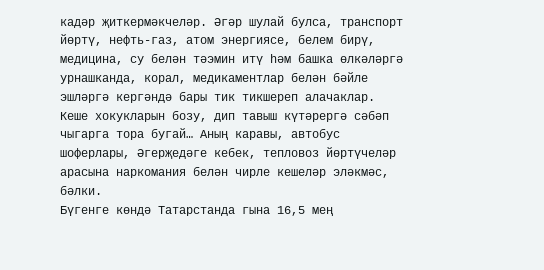кадәр җиткермәкчеләр. Әгәр шулай булса, транспорт йөртү, нефть-газ, атом энергиясе, белем бирү, медицина, су белән тәэмин итү һәм башка өлкәләргә урнашканда, корал, медикаментлар белән бәйле эшләргә кергәндә бары тик тикшереп алачаклар. Кеше хокукларын бозу, дип тавыш күтәрергә сәбәп чыгарга тора бугай… Аның каравы, автобус шоферлары, Әгерҗедәге кебек, тепловоз йөртүчеләр арасына наркомания белән чирле кешеләр эләкмәс, бәлки.
Бүгенге көндә Татарстанда гына 16,5 мең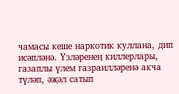чамасы кеше наркотик куллана, дип исәпләнә. Үзләренең киллерлары, газаплы үлем газраилләренә акча түләп, әҗәл сатып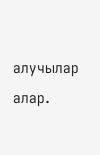алучылар алар.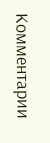Комментарии